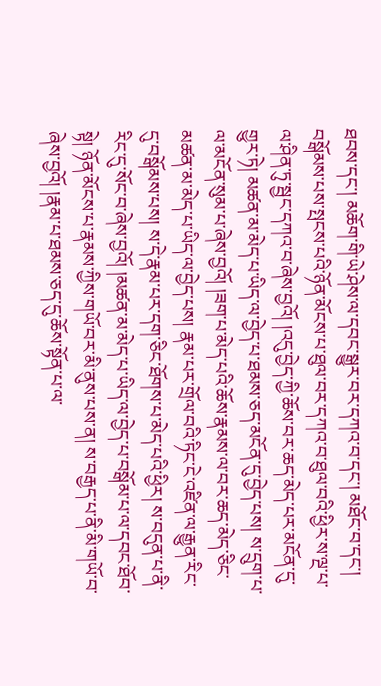ཐབས་དང་། མཆོག་གི་ཡེ་ཤེས་ལ་དབང་སྒྱུར་བར་དཀའ་བ་དང་། མཐོང་བ་དང་། བསྒོམས་པས་སྤངས་པའི་ཉོན་མོངས་པ་ཐུལ་བར་དཀའ་བ་ཐུལ་བའི་ཕྱིར་ས་ལྔ་པ་ལ་ཤིན་ཏུ་སྦྱང་དཀའ་བ་ཞེས་བྱའོ། །འདུ་བྱེད་ཀྱི་ཆོས་བར་ཆད་མེད་པར་མངོན་དུ་གྱུར་ཏེ། མཚན་མ་མེད་པ་ཡིད་ལ་བྱེད་པ་ཐམས་ཅད་མངོན་དུ་བྱེད་པས། ས་དྲུག་པ་ལ་མངོན་སུམ་པ་ཞེས་བྱའོ། །ཟག་པ་མེད་པའི་ཆོས་རྣམས་ལ་བར་ཆད་མེད་ཅིང་མཚན་མ་མེད་པ་ཡིད་ལ་བྱེད་པས། རྣམ་པར་གྲོལ་བའི་ཏིང་ངེ་འཛིན་ལ་རྒྱུན་རིང་དུ་བསྒོམས་པས། ས་དེ་རྣམ་པར་དག་ཅིང་ཐོགས་པ་མེད་པའི་ཕྱིར། ས་བདུན་པ་ནི་རིང་དུ་སོང་བ་ཞེས་བྱའོ། །མཚན་མ་མེད་པ་ཡིད་ལ་བྱེད་པ་བསྒོམ་པ་ལ་དབང་ཐོབ་སྟེ། ཉོན་མོངས་པ་རྣམས་ཀྱིས་གཡོ་བར་མི་ནུས་པས་ན། ས་བརྒྱད་པ་ནི་མི་གཡོ་བ་ཞེས་བྱའོ། །རྣམ་པ་ཐམས་ཅད་དུ་ཆོས་སྟོན་པ་ལ་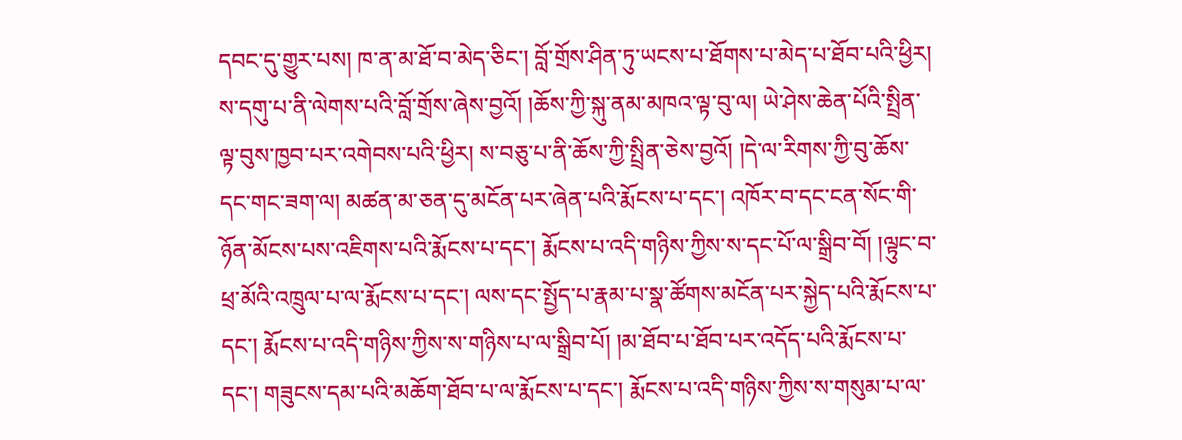དབང་དུ་གྱུར་པས། ཁ་ན་མ་ཐོ་བ་མེད་ཅིང་། བློ་གྲོས་ཤིན་ཏུ་ཡངས་པ་ཐོགས་པ་མེད་པ་ཐོབ་པའི་ཕྱིར། ས་དགུ་པ་ནི་ལེགས་པའི་བློ་གྲོས་ཞེས་བྱའོ། །ཆོས་ཀྱི་སྐུ་ནམ་མཁའ་ལྟ་བུ་ལ། ཡེ་ཤེས་ཆེན་པོའི་སྤྲིན་ལྟ་བུས་ཁྱབ་པར་འགེབས་པའི་ཕྱིར། ས་བཅུ་པ་ནི་ཆོས་ཀྱི་སྤྲིན་ཅེས་བྱའོ། །དེ་ལ་རིགས་ཀྱི་བུ་ཆོས་དང་གང་ཟག་ལ། མཚན་མ་ཅན་དུ་མངོན་པར་ཞེན་པའི་རྨོངས་པ་དང་། འཁོར་བ་དང་ངན་སོང་གི་ཉོན་མོངས་པས་འཇིགས་པའི་རྨོངས་པ་དང་། རྨོངས་པ་འདི་གཉིས་ཀྱིས་ས་དང་པོ་ལ་སྒྲིབ་བོ། །ལྟུང་བ་ཕྲ་མོའི་འཁྲུལ་པ་ལ་རྨོངས་པ་དང་། ལས་དང་སྤྱོད་པ་རྣམ་པ་སྣ་ཚོགས་མངོན་པར་སྐྱེད་པའི་རྨོངས་པ་དང་། རྨོངས་པ་འདི་གཉིས་ཀྱིས་ས་གཉིས་པ་ལ་སྒྲིབ་པོ། །མ་ཐོབ་པ་ཐོབ་པར་འདོད་པའི་རྨོངས་པ་དང་། གཟུངས་དམ་པའི་མཆོག་ཐོབ་པ་ལ་རྨོངས་པ་དང་། རྨོངས་པ་འདི་གཉིས་ཀྱིས་ས་གསུམ་པ་ལ་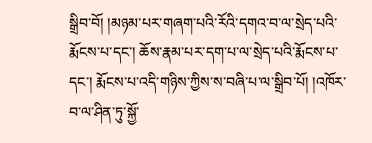སྒྲིབ་བོ། །མཉམ་པར་གཞག་པའི་རོའི་དགའ་བ་ལ་སྲེད་པའི་རྨོངས་པ་དང་། ཆོས་རྣམ་པར་དག་པ་ལ་སྲེད་པའི་རྨོངས་པ་དང་། རྨོངས་པ་འདི་གཉིས་ཀྱིས་ས་བཞི་པ་ལ་སྒྲིབ་པོ། །འཁོར་བ་ལ་ཤིན་ཏུ་སྐྱོ་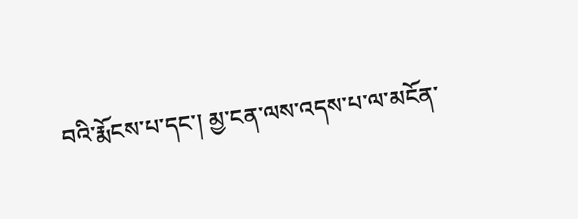བའི་རྨོངས་པ་དང་། མྱ་ངན་ལས་འདས་པ་ལ་མངོན་